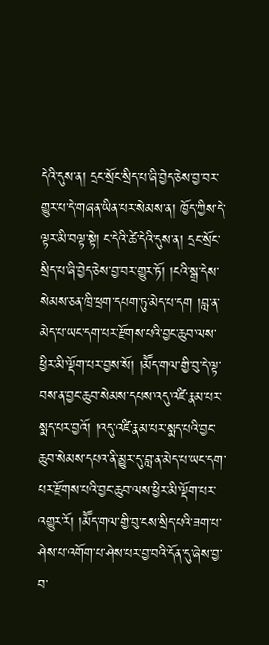དེའི་དུས་ན། དྲང་སྲོང་སྲིད་པ་ཞི་བྱེད་ཅེས་བྱ་བར་གྱུར་པ་དེ་གཞན་ཡིན་པར་སེམས་ན། ཁྱོད་ཀྱིས་དེ་ལྟར་མི་བལྟ་སྟེ། ང་དེའི་ཚེ་དེའི་དུས་ན། དྲང་སྲོང་སྲིད་པ་ཞི་བྱེད་ཅེས་བྱ་བར་གྱུར་ཏོ། །ངའི་སྒྲ་དེས་སེམས་ཅན་ཁྲི་ཕྲག་དཔག་ཏུ་མེད་པ་དག །བླ་ན་མེད་པ་ཡང་དག་པར་རྫོགས་པའི་བྱང་ཆུབ་ལས་ཕྱིར་མི་ལྡོག་པར་བྱས་སོ། །མཽད་གལ་གྱི་བུ་དེ་ལྟ་བས་ན་བྱང་ཆུབ་སེམས་དཔས་འདུ་འཛི་རྣམ་པར་སྨད་པར་བྱའོ། །འདུ་འཛི་རྣམ་པར་སྨད་པའི་བྱང་ཆུབ་སེམས་དཔའ་ནི་མྱུར་དུ་བླ་ན་མེད་པ་ཡང་དག་པར་རྫོགས་པའི་བྱང་ཆུབ་ལས་ཕྱིར་མི་ལྡོག་པར་འགྱུར་རོ། །མཽད་གལ་གྱི་བུ་ངས་སྲིད་པའི་ཟག་པ་ཤེས་པ་འགོག་པ་ཤེས་པར་བྱ་བའི་དོན་དུ་ཞེས་བྱ་བ་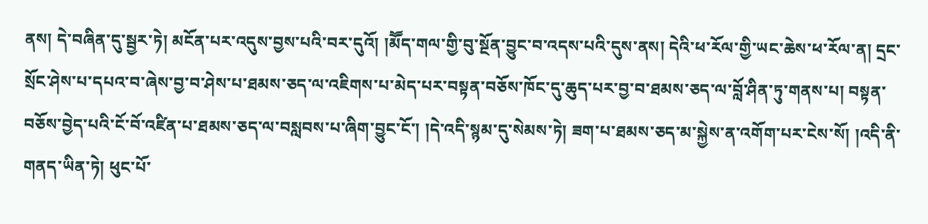ནས། དེ་བཞིན་དུ་སྦྱར་ཏེ། མངོན་པར་འདུས་བྱས་པའི་བར་དུའོ། །མཽད་གལ་གྱི་བུ་སྔོན་བྱུང་བ་འདས་པའི་དུས་ནས། དེའི་ཕ་རོལ་གྱི་ཡང་ཆེས་ཕ་རོལ་ན། དྲང་སྲོང་ཤེས་པ་དཔའ་བ་ཞེས་བྱ་བ་ཤེས་པ་ཐམས་ཅད་ལ་འཇིགས་པ་མེད་པར་བསྟན་བཅོས་ཁོང་དུ་ཆུད་པར་བྱ་བ་ཐམས་ཅད་ལ་བློ་ཤིན་ཏུ་གནས་པ། བསྟན་བཅོས་བྱེད་པའི་ངོ་བོ་འཛིན་པ་ཐམས་ཅད་ལ་བསླབས་པ་ཞིག་བྱུང་ངོ་། །དེ་འདི་སྙམ་དུ་སེམས་ཏེ། ཟག་པ་ཐམས་ཅད་མ་སྐྱེས་ན་འགོག་པར་ངེས་སོ། །འདི་ནི་གནད་ཡིན་ཏེ། ཕུང་པོ་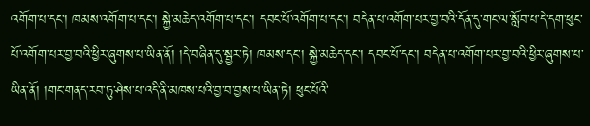འགོག་པ་དང་། ཁམས་འགོག་པ་དང་། སྐྱེ་མཆེད་འགོག་པ་དང་། དབང་པོ་འགོག་པ་དང་། བདེན་པ་འགོག་པར་བྱ་བའི་དོན་དུ་གང་ལ་སློབ་པ་དེ་དག་ཕུང་པོ་འགོག་པར་བྱ་བའི་ཕྱིར་ཞུགས་པ་ཡིན་ནོ། །དེ་བཞིན་དུ་སྦྱར་ཏེ། ཁམས་དང་། སྐྱེ་མཆེད་དང་། དབང་པོ་དང་། བདེན་པ་འགོག་པར་བྱ་བའི་ཕྱིར་ཞུགས་པ་ཡིན་ནོ། །གང་གནད་རབ་ཏུ་ཤེས་པ་འདི་ནི་མཁས་པའི་བྱ་བ་བྱས་པ་ཡིན་ཏེ། ཕུང་པོའི་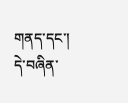གནད་དང་། དེ་བཞིན་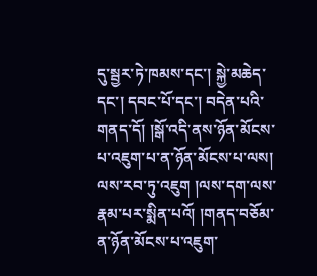དུ་སྦྱར་ཏེ་ཁམས་དང་། སྐྱེ་མཆེད་དང་། དབང་པོ་དང་། བདེན་པའི་གནད་དོ། །སྒོ་འདི་ནས་ཉོན་མོངས་པ་འཇུག་པ་ན་ཉོན་མོངས་པ་ལས། ལས་རབ་ཏུ་འཇུག །ལས་དག་ལས་རྣམ་པར་སྨིན་པའོ། །གནད་བཅོམ་ན་ཉོན་མོངས་པ་འཇུག་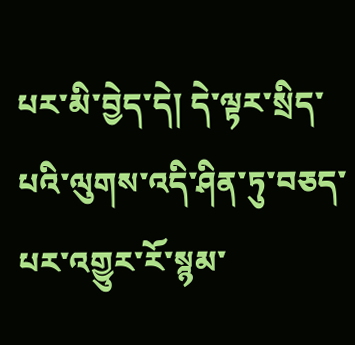པར་མི་བྱེད་དེ། དེ་ལྟར་སྲིད་པའི་ལུགས་འདི་ཤིན་ཏུ་བཅད་པར་འགྱུར་རོ་སྙམ་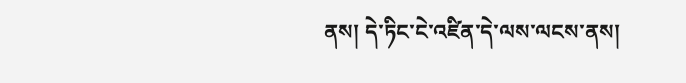ནས། དེ་ཏིང་ངེ་འཛིན་དེ་ལས་ལངས་ནས།